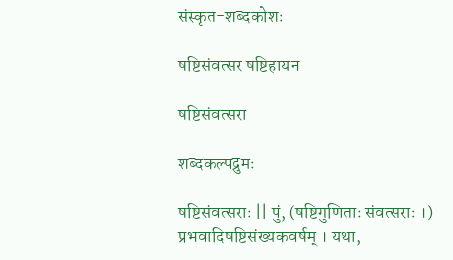संस्कृत-शब्दकोशः

षष्टिसंवत्सर षष्टिहायन

षष्टिसंवत्सरा

शब्दकल्पद्रुमः

षष्टिसंवत्सराः || पुं, (षष्टिगुणिताः संवत्सराः ।)
प्रभवादिषष्टिसंख्यकवर्षम् । यथा,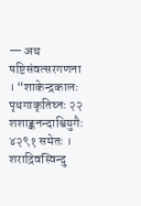— अथ षष्टिसंवत्सरगणना । “शाकेन्द्रकालः पृथगाकृतिघ्नः २२ शशाङ्कनन्दाश्वियुगैः ४२९१ समेतः । शराद्रिवस्विन्दु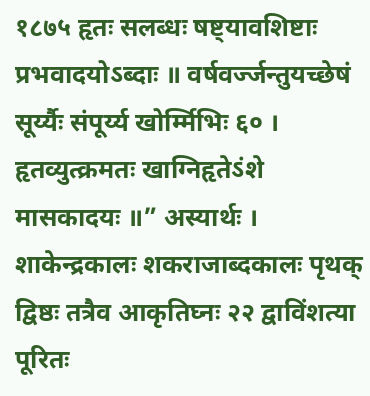१८७५ हृतः सलब्धः षष्ट्यावशिष्टाः प्रभवादयोऽब्दाः ॥ वर्षवर्ज्जन्तुयच्छेषं सूर्य्यैः संपूर्य्य खोर्म्मिभिः ६० । हृतव्युत्क्रमतः खाग्निहृतेऽंशे मासकादयः ॥” अस्यार्थः । शाकेन्द्रकालः शकराजाब्दकालः पृथक् द्विष्ठः तत्रैव आकृतिघ्नः २२ द्वाविंशत्या पूरितः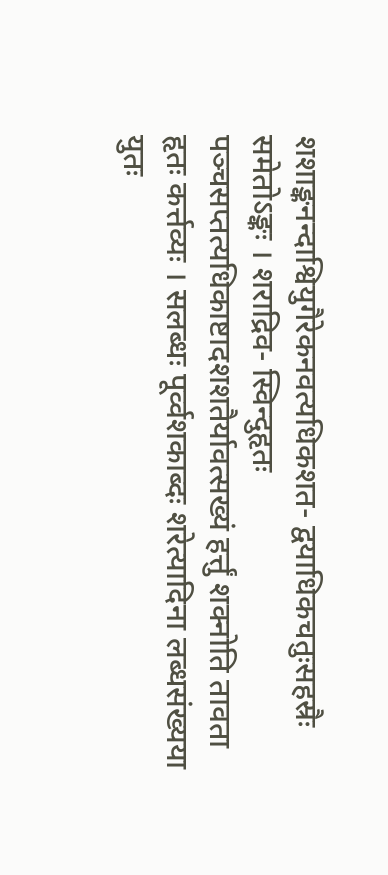शशाङ्कनन्दाश्वियुगैरेकनवत्यधिकशत- द्वयाधिकचतुःसहस्रैः समेतोऽङ्कः । शराद्रिव- स्विन्दुहृतः पञ्चसप्तत्यधिकाष्टादशशतैर्यावत्सख्यं हर्त्तुं शक्नोति तावता हृतः कर्त्तव्यः । सलब्धः पूर्व्वशकाब्दः शरेत्यादिना लब्धसंख्यया युतः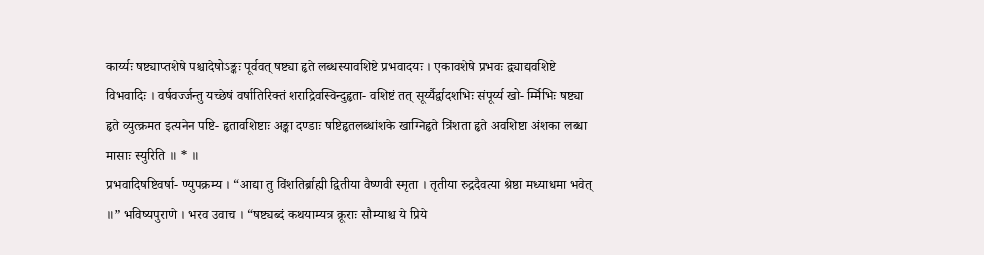कार्य्यः षष्ट्याप्तशेषे पश्चादेषोऽङ्कः पूर्ववत् षष्ट्या हृते लब्धस्यावशिष्टे प्रभवादयः । एकावशेषे प्रभवः द्व्याद्यवशिष्टे विभवादिः । वर्षवर्ज्जन्तु यच्छेषं वर्षातिरिक्तं शराद्रिवस्विन्दुहृता- वशिष्टं तत् सूर्य्यैर्द्वादशभिः संपूर्य्य खो- र्म्मिभिः षष्ट्या हृते व्युत्क्रमत इत्यनेन पष्टि- हृतावशिष्टाः अङ्का दण्डाः षष्टिहृतलब्धांशके खाग्निहृते त्रिंशता हृते अवशिष्टा अंशका लब्धा मासाः स्युरिति ॥ * ॥
प्रभवादिषष्टिवर्षा- ण्युपक्रम्य । “आद्या तु विंशतिर्ब्राह्मी द्वितीया वैष्णवी स्मृता । तृतीया रुद्रदैवत्या श्रेष्ठा मध्याधमा भवेत् ॥” भविष्यपुराणे । भरव उवाच । “षष्ट्यब्दं कथयाम्यत्र क्रूराः सौम्याश्च ये प्रिये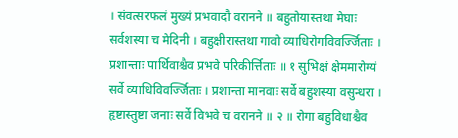। संवत्सरफलं मुख्यं प्रभवादौ वरानने ॥ बहुतोयास्तथा मेघाः सर्वशस्या च मेदिनी । बहुक्षीरास्तथा गावो व्याधिरोगविवर्ज्जिताः । प्रशान्ताः पार्थिवाश्चैव प्रभवे परिकीर्त्तिताः ॥ १ सुभिक्षं क्षेममारोग्यं सर्वे व्याधिविवर्ज्जिताः । प्रशान्ता मानवाः सर्वे बहुशस्या वसुन्धरा । हृष्टास्तुष्टा जनाः सर्वे विभवे च वरानने ॥ २ ॥ रोगा बहुविधाश्चैव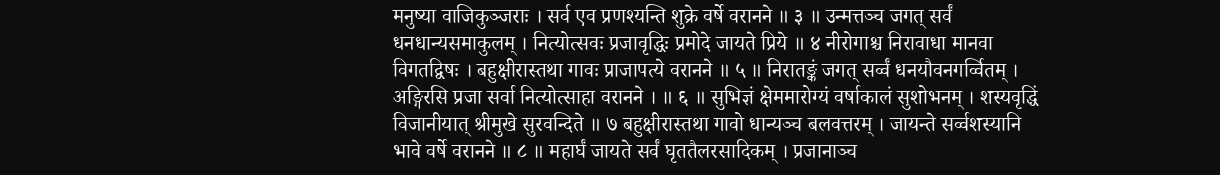मनुष्या वाजिकुञ्जराः । सर्व एव प्रणश्यन्ति शुक्रे वर्षे वरानने ॥ ३ ॥ उन्मत्तञ्च जगत् सर्वं धनधान्यसमाकुलम् । नित्योत्सवः प्रजावृद्धिः प्रमोदे जायते प्रिये ॥ ४ नीरोगाश्च निरावाधा मानवा विगतद्विषः । बहुक्षीरास्तथा गावः प्राजापत्ये वरानने ॥ ५ ॥ निरातङ्कं जगत् सर्व्वं धनयौवनगर्व्वितम् । अङ्गिरसि प्रजा सर्वा नित्योत्साहा वरानने । ॥ ६ ॥ सुभिज्ञं क्षेममारोग्यं वर्षाकालं सुशोभनम् । शस्यवृद्धिं विजानीयात् श्रीमुखे सुरवन्दिते ॥ ७ बहुक्षीरास्तथा गावो धान्यञ्च बलवत्तरम् । जायन्ते सर्व्वशस्यानि भावे वर्षे वरानने ॥ ८ ॥ महार्घं जायते सर्वं घृततैलरसादिकम् । प्रजानाञ्च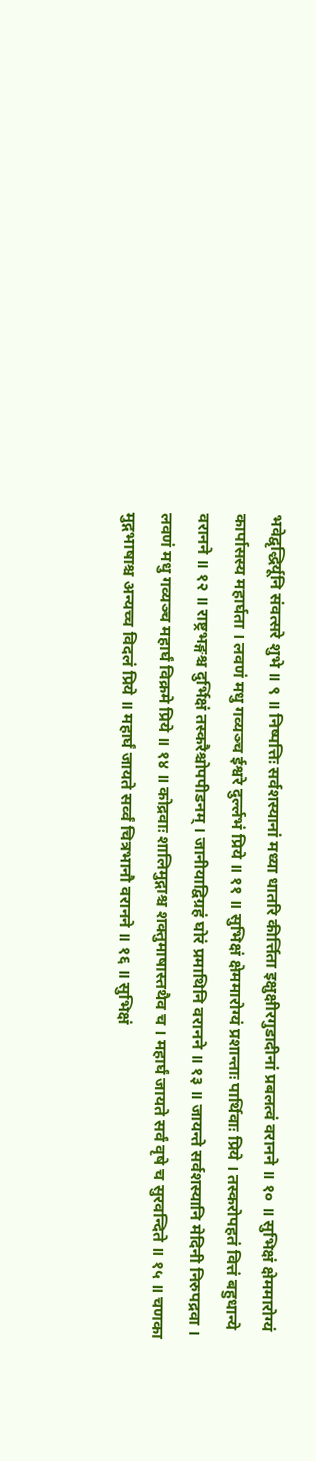भवेद्वृद्धिर्यूनि संवत्सरे शुभे ॥ ९ ॥ निष्पत्तिः सर्वशस्यानां मध्या धातरि कीर्त्तिता इक्षुक्षीरगुडादीनां प्रबलत्वं वरानने ॥ १० ॥ सुभिक्षं क्षेममारोग्यं कार्पासस्य महार्घता । लवणं मधु गव्यञ्च ईश्वरे दुर्ल्लभं प्रिये ॥ ११ ॥ सुभिक्षं क्षेममारोग्यं प्रशान्ताः पार्थिवाः प्रिये । तस्करोपहतं वित्तं बहुधान्ये वरानने ॥ १२ ॥ राष्ट्रभङ्गश्च दुर्भिक्षं तस्करैश्चोपपीडनम् । जानीयाद्विग्रहं घोरं प्रमाथिनि वरानने ॥ १३ ॥ जायन्ते सर्वशस्यानि मेदिनी निरुपद्रवा । लवणं मधु गव्यञ्च महार्घं विक्रमे प्रिये ॥ १४ ॥ कोद्रवाः शालिमुद्गाश्च शक्तुमाषास्तथैव च । महार्घं जायते सर्वं वृषे च सुरवन्दिते ॥ १५ ॥ चणका मुद्गभाषाश्च अन्यच्च विदलं प्रिये ॥ महार्घं जायते सर्व्वं चित्रभानौ वरानने ॥ १६ ॥ सुभिक्षं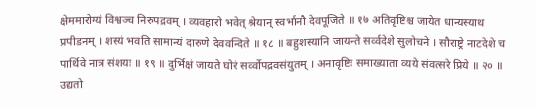क्षेममारोग्यं विश्वञ्च निरुपद्रवम् । व्यवहारो भवेत् श्रेयान् स्वर्भानौ देवपूजिते ॥ १७ अतिवृष्टिश्च जायेत धान्यस्याथ प्रपीडनम् । शस्यं भवति सामान्यं दारुणे देववन्दिते ॥ १८ ॥ बहुशस्यानि जायन्ते सर्व्वदेशे सुलोचने । सौराष्ट्रे नाटदेशे च पार्थिवे नात्र संशयः ॥ १९ ॥ दुर्भिक्षं जायते घोरं सर्व्वोपद्रवसंयुतम् । अनावृष्टिः समाख्याता व्यये संवत्सरे प्रिये ॥ २० ॥ उद्यतो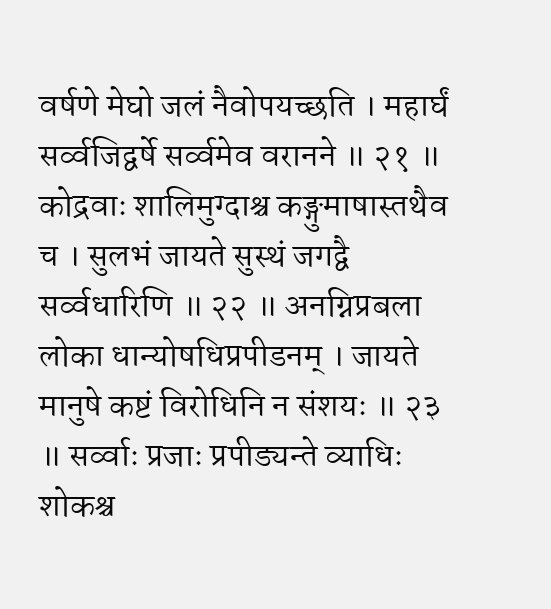वर्षणे मेघो जलं नैवोपयच्छति । महार्घं सर्व्वजिद्वर्षे सर्व्वमेव वरानने ॥ २१ ॥ कोद्रवाः शालिमुग्दाश्च कङ्गुमाषास्तथैव च । सुलभं जायते सुस्थं जगद्वै सर्व्वधारिणि ॥ २२ ॥ अनग्निप्रबला लोका धान्योषधिप्रपीडनम् । जायते मानुषे कष्टं विरोधिनि न संशयः ॥ २३ ॥ सर्व्वाः प्रजाः प्रपीड्यन्ते व्याधिः शोकश्च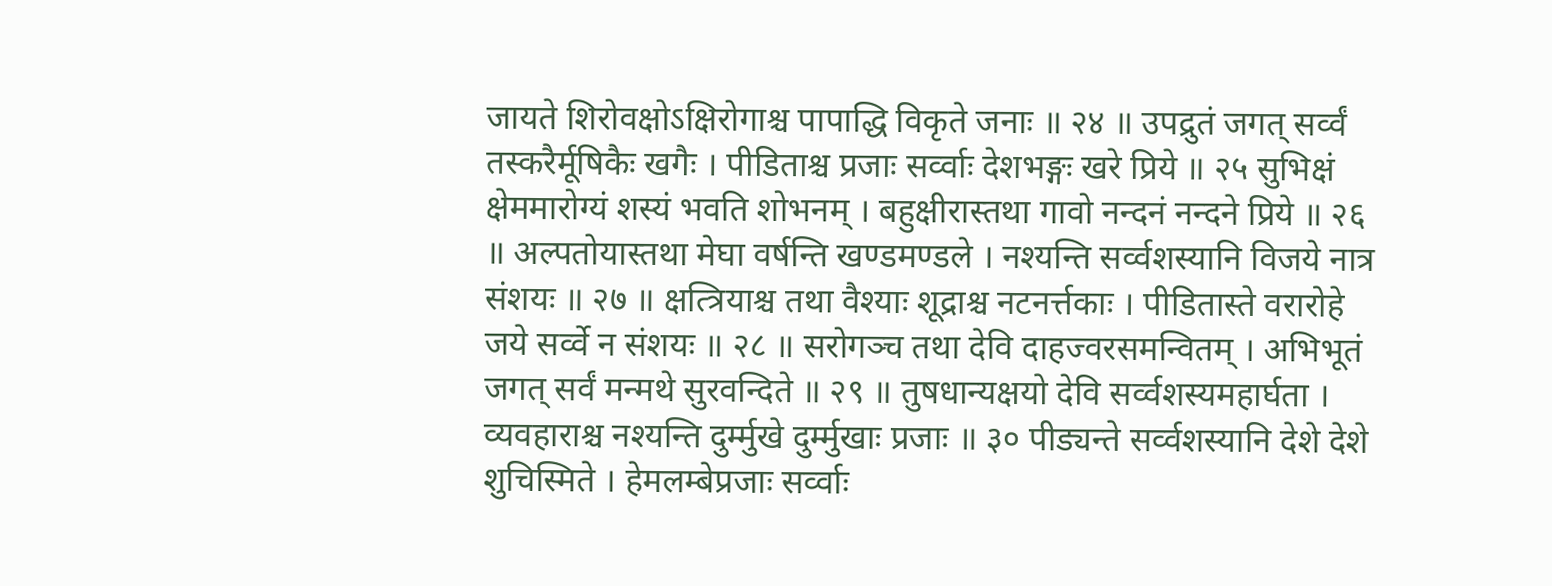जायते शिरोवक्षोऽक्षिरोगाश्च पापाद्धि विकृते जनाः ॥ २४ ॥ उपद्रुतं जगत् सर्व्वं तस्करैर्मूषिकैः खगैः । पीडिताश्च प्रजाः सर्व्वाः देशभङ्गः खरे प्रिये ॥ २५ सुभिक्षं क्षेममारोग्यं शस्यं भवति शोभनम् । बहुक्षीरास्तथा गावो नन्दनं नन्दने प्रिये ॥ २६ ॥ अल्पतोयास्तथा मेघा वर्षन्ति खण्डमण्डले । नश्यन्ति सर्व्वशस्यानि विजये नात्र संशयः ॥ २७ ॥ क्षत्त्रियाश्च तथा वैश्याः शूद्राश्च नटनर्त्तकाः । पीडितास्ते वरारोहे जये सर्व्वे न संशयः ॥ २८ ॥ सरोगञ्च तथा देवि दाहज्वरसमन्वितम् । अभिभूतं जगत् सर्वं मन्मथे सुरवन्दिते ॥ २९ ॥ तुषधान्यक्षयो देवि सर्व्वशस्यमहार्घता । व्यवहाराश्च नश्यन्ति दुर्म्मुखे दुर्म्मुखाः प्रजाः ॥ ३० पीड्यन्ते सर्व्वशस्यानि देशे देशे शुचिस्मिते । हेमलम्बेप्रजाः सर्व्वाः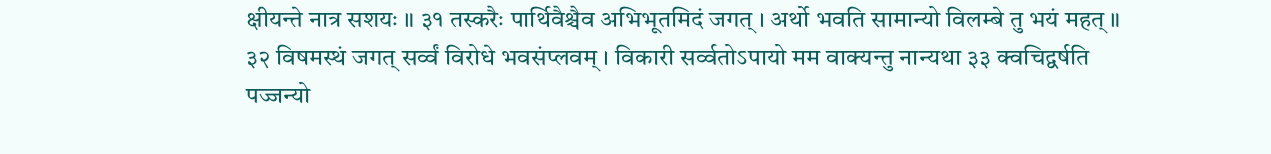क्षीयन्ते नात्र सशयः ॥ ३१ तस्करैः पार्थिवैश्चैव अभिभूतमिदं जगत् । अर्थो भवति सामान्यो विलम्बे तु भयं महत् ॥ ३२ विषमस्थं जगत् सर्व्वं विरोधे भवसंप्लवम् । विकारी सर्व्वतोऽपायो मम वाक्यन्तु नान्यथा ३३ क्वचिद्वर्षति पज्जन्यो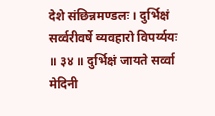देशे संछिन्नमण्डलः । दुर्भिक्षं सर्व्वरीवर्षे व्यवहारो विपर्य्ययः ॥ ३४ ॥ दुर्भिक्षं जायते सर्व्वा मेदिनी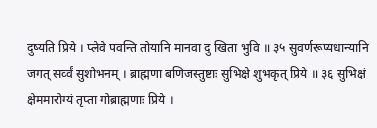दुष्यति प्रिये । प्लेवे पवन्ति तोयानि मानवा दु खिता भुवि ॥ ३५ सुवर्णरूप्यधान्यानि जगत् सर्व्वं सुशोभनम् । ब्राह्मणा बणिजस्तुष्टाः सुभिक्षे शुभकृत् प्रिये ॥ ३६ सुभिक्षं क्षेममारोग्यं तृप्ता गोब्राह्मणाः प्रिये ।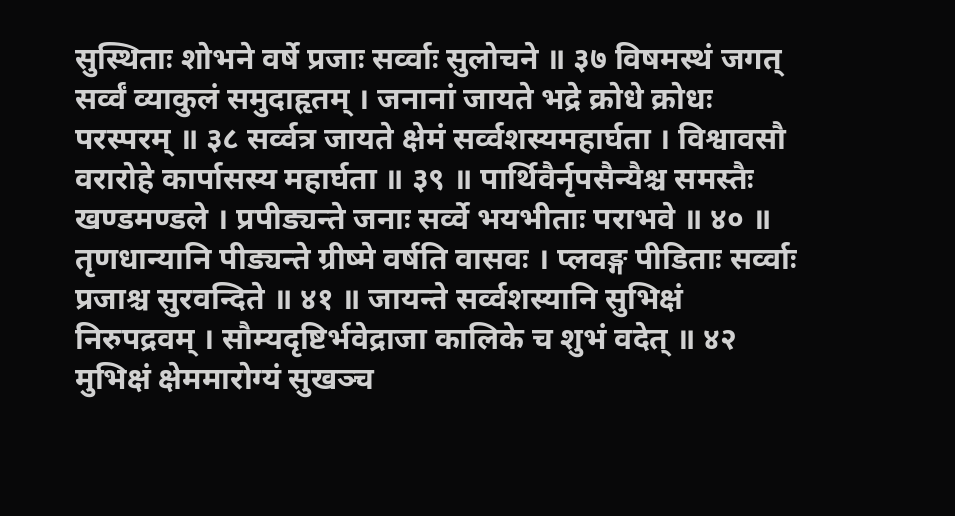सुस्थिताः शोभने वर्षे प्रजाः सर्व्वाः सुलोचने ॥ ३७ विषमस्थं जगत् सर्व्वं व्याकुलं समुदाहृतम् । जनानां जायते भद्रे क्रोधे क्रोधः परस्परम् ॥ ३८ सर्व्वत्र जायते क्षेमं सर्व्वशस्यमहार्घता । विश्वावसौ वरारोहे कार्पासस्य महार्घता ॥ ३९ ॥ पार्थिवैर्नृपसैन्यैश्च समस्तैः खण्डमण्डले । प्रपीड्यन्ते जनाः सर्व्वे भयभीताः पराभवे ॥ ४० ॥ तृणधान्यानि पीड्यन्ते ग्रीष्मे वर्षति वासवः । प्लवङ्ग पीडिताः सर्व्वाः प्रजाश्च सुरवन्दिते ॥ ४१ ॥ जायन्ते सर्व्वशस्यानि सुभिक्षं निरुपद्रवम् । सौम्यदृष्टिर्भवेद्राजा कालिके च शुभं वदेत् ॥ ४२ मुभिक्षं क्षेममारोग्यं सुखञ्च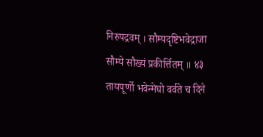निरुपद्रवम् । सौम्यदृष्टिभवेद्राजा सौम्ये सौख्यं प्रकीर्त्तितम् ॥ ४३ तायपूर्णो भवेन्मेघो वर्वते च दिने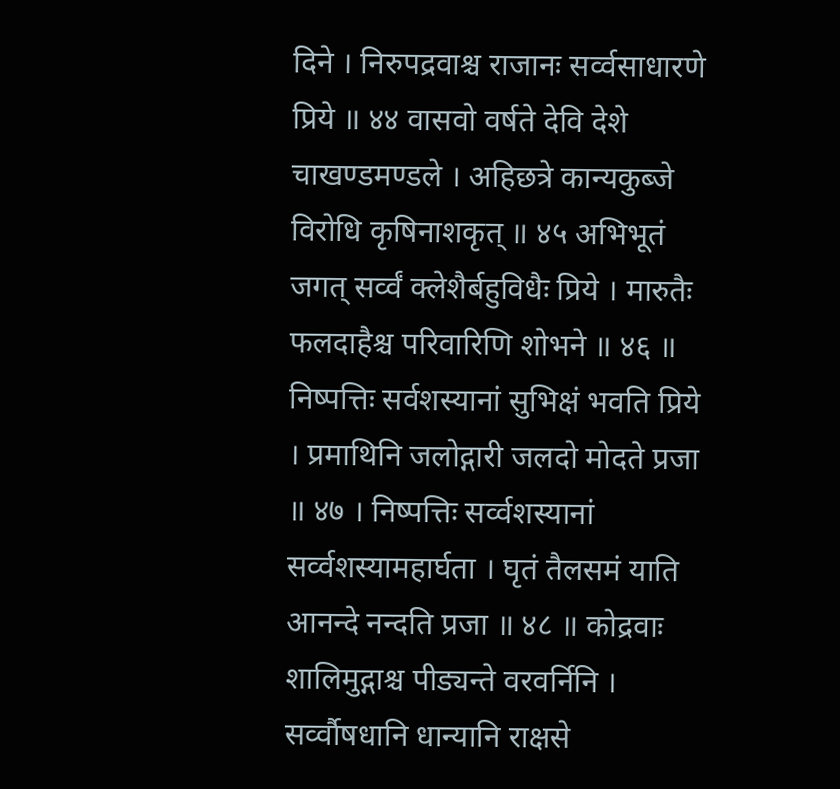दिने । निरुपद्रवाश्च राजानः सर्व्वसाधारणे प्रिये ॥ ४४ वासवो वर्षते देवि देशे चाखण्डमण्डले । अहिछत्रे कान्यकुब्जे विरोधि कृषिनाशकृत् ॥ ४५ अभिभूतं जगत् सर्व्वं क्लेशैर्बहुविधैः प्रिये । मारुतैः फलदाहैश्च परिवारिणि शोभने ॥ ४६ ॥ निष्पत्तिः सर्वशस्यानां सुभिक्षं भवति प्रिये । प्रमाथिनि जलोद्गारी जलदो मोदते प्रजा ॥ ४७ । निष्पत्तिः सर्व्वशस्यानां सर्व्वशस्यामहार्घता । घृतं तैलसमं याति आनन्दे नन्दति प्रजा ॥ ४८ ॥ कोद्रवाः शालिमुद्गाश्च पीड्यन्ते वरवर्निनि । सर्व्वौषधानि धान्यानि राक्षसे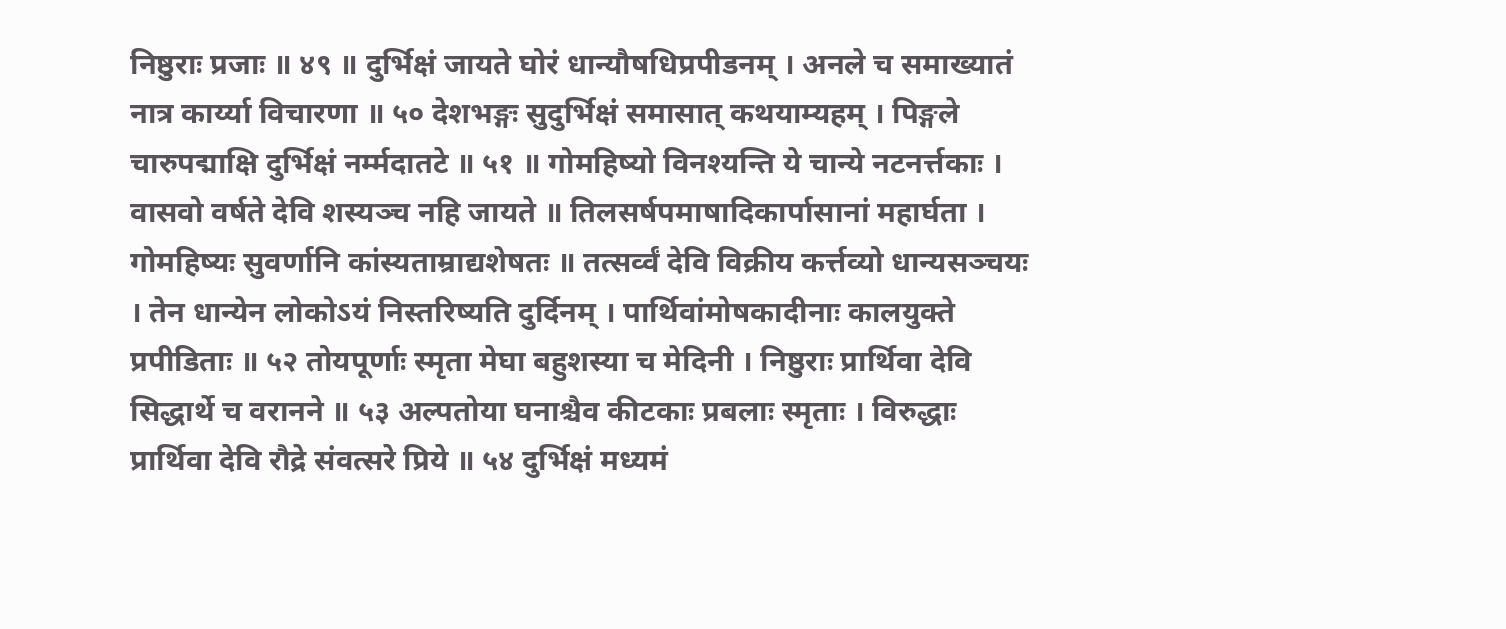निष्ठुराः प्रजाः ॥ ४९ ॥ दुर्भिक्षं जायते घोरं धान्यौषधिप्रपीडनम् । अनले च समाख्यातं नात्र कार्य्या विचारणा ॥ ५० देशभङ्गः सुदुर्भिक्षं समासात् कथयाम्यहम् । पिङ्गले चारुपद्माक्षि दुर्भिक्षं नर्म्मदातटे ॥ ५१ ॥ गोमहिष्यो विनश्यन्ति ये चान्ये नटनर्त्तकाः । वासवो वर्षते देवि शस्यञ्च नहि जायते ॥ तिलसर्षपमाषादिकार्पासानां महार्घता । गोमहिष्यः सुवर्णानि कांस्यताम्राद्यशेषतः ॥ तत्सर्व्वं देवि विक्रीय कर्त्तव्यो धान्यसञ्चयः । तेन धान्येन लोकोऽयं निस्तरिष्यति दुर्दिनम् । पार्थिवांमोषकादीनाः कालयुक्ते प्रपीडिताः ॥ ५२ तोयपूर्णाः स्मृता मेघा बहुशस्या च मेदिनी । निष्ठुराः प्रार्थिवा देवि सिद्धार्थे च वरानने ॥ ५३ अल्पतोया घनाश्चैव कीटकाः प्रबलाः स्मृताः । विरुद्धाः प्रार्थिवा देवि रौद्रे संवत्सरे प्रिये ॥ ५४ दुर्भिक्षं मध्यमं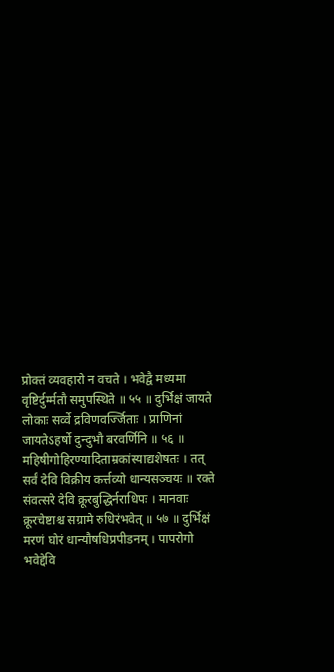प्रोक्तं व्यवहारो न वचते । भवेद्वै मध्यमा वृष्टिर्दुर्म्मतौ समुपस्थिते ॥ ५५ ॥ दुर्भिक्षं जायते लोकाः सर्व्वे द्रविणवर्ज्जिताः । प्राणिनां जायतेऽहर्षो दुन्दुभौ बरवर्णिनि ॥ ५६ ॥ महिषीगोहिरण्यादिताम्रकांस्याद्यशेषतः । तत् सर्वं देवि विक्रीय कर्त्तव्यो धान्यसञ्चयः ॥ रक्ते संवत्सरे देवि क्रूरबुद्धिर्नराधिपः । मानवाः क्रूरचेष्टाश्च सग्रामे रुधिरंभवेत् ॥ ५७ ॥ दुर्भिक्षं मरणं घोरं धान्यौषधिप्रपीडनम् । पापरोगो भवेद्देवि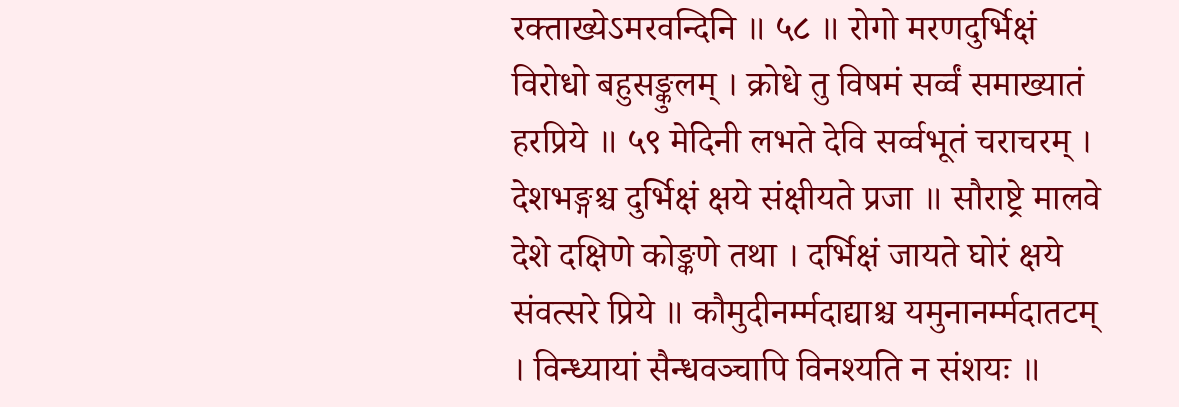रक्ताख्येऽमरवन्दिनि ॥ ५८ ॥ रोगो मरणदुर्भिक्षं विरोधो बहुसङ्कुलम् । क्रोधे तु विषमं सर्व्वं समाख्यातं हरप्रिये ॥ ५९ मेदिनी लभते देवि सर्व्वभूतं चराचरम् । देशभङ्गश्च दुर्भिक्षं क्षये संक्षीयते प्रजा ॥ सौराष्ट्रे मालवे देशे दक्षिणे कोङ्कणे तथा । दर्भिक्षं जायते घोरं क्षये संवत्सरे प्रिये ॥ कौमुदीनर्म्मदाद्याश्च यमुनानर्म्मदातटम् । विन्ध्यायां सैन्धवञ्चापि विनश्यति न संशयः ॥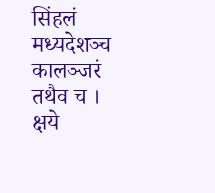सिंहलं मध्यदेशञ्च कालञ्जरं तथैव च । क्षये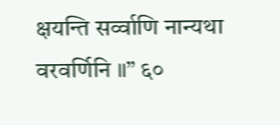क्षयन्ति सर्व्वाणि नान्यथा वरवर्णिनि ॥” ६०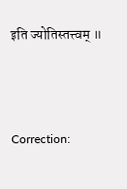इति ज्योतिस्तत्त्वम् ॥



Correction: